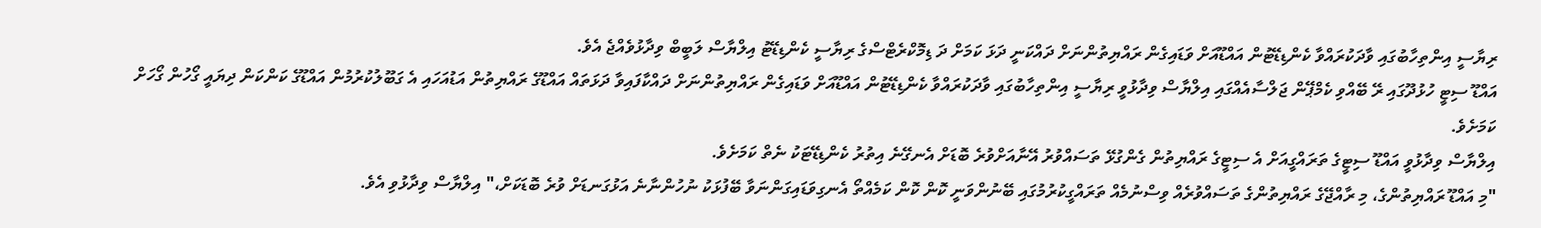ރިޔާސީ އިންތިހާބުގައި ވާދަކުރައްވާ ކެންޑިޑޭޓުން އައްޑޫއަށް ވަޑައިގެން ރައްޔިތުންނަށް ދައްކަނީ ދަޅަ ކަމަށް ދަ ޑިމޮކްރެޓްސްގެ ރިޔާސީ ކެންޑިޑޭޓު އިލްޔާސް ލަބީބް ވިދާޅުވެއްޖެ އެވެ.
އައްޑޫ ސިޓީ ހުޅުދޫގައި ރޭ ބޭއްވި ކެމްޕޭން ޖަލްސާއެއްގައި އިލްޔާސް ވިދާޅުވީ ރިޔާސީ އިންތިހާބުގައި ވާދަކުރައްވާ ކެންޑިޑޭޓުން އައްޑޫއަށް ވަޑައިގެން ރައްޔިތުންނަށް ދައްކާފައިވާ ދަޅަތައް އައްޑޫގެ ރައްޔިތުން އަޑުއަހައި އެ ގަބޫލުކުރުމުން އައްޑޫގެ ކަންކަން ދިޔައީ ގޯހުން ގޯހަށް ކަމަށެވެ.
އިލްޔާސް ވިދާޅުވީ އައްޑޫ ސިޓީގެ ތަރައްގީއަށް އެ ސިޓީގެ ރައްޔިތުން ގެންގުޅޭ ތަސައްވުރު އޭނާއަށްވުރެ ބޮޑަށް އެނގޭނެ އިތުރު ކެންޑިޑޭޓަކު ނެތް ކަމަށެވެ.
"މި އައްޑޫ ރައްޔިތުންގެ، މި ރާއްޖޭގެ ރައްޔިތުންގެ ތަސައްވުރެއް ވިސްނުމެއް ތަރައްގީކުރުމުގައި ބޭނުންވަނީ ކޮން ކޮން ކަމެއްތޯ އެނގިވަޑައިގަންނަވާ ބޭފުޅަކު ނުހުންނާނެ އަޅުގަނޑަށް ވުރެ ބޮޑަކަށް،" އިލްޔާސް ވިދާޅުވި އެވެ.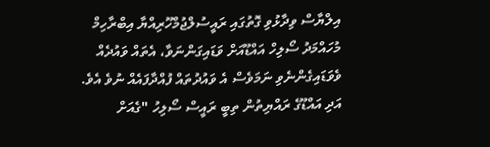އިލްޔާސް ވިދާޅުވި ގޮތުގައި ރައީސުލްޖުމްހޫރިއްޔާ އިބްރާހިމް މުހައްމަދު ސޯލިހް އައްޑޫއަށް ވަޑައިގަންނަވާ، އެތައް ވައުދެއް ވެވަޑައިގެންނެވި ނަމަވެސް އެ ވައުދުތައް ފުއްދާފައެއް ނުވެ އެވެ. އަދި އައްޑޫގެ ރައްޔިތުން ތިބީ ރައީސް ސޯލިހު "ގެއަށް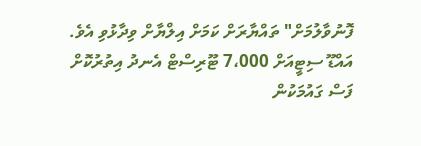ފޮނުވާލުމަށް" ތައްޔާރަށް ކަމަށް އިލްޔާށް ވިދާޅުވި އެވެ.
އައްޑޫ ސިޓީއަށް 7،000 ޓޫރިސްޓް އެނދު އިތުރުކޮށް ފަސް ގައުމަކުން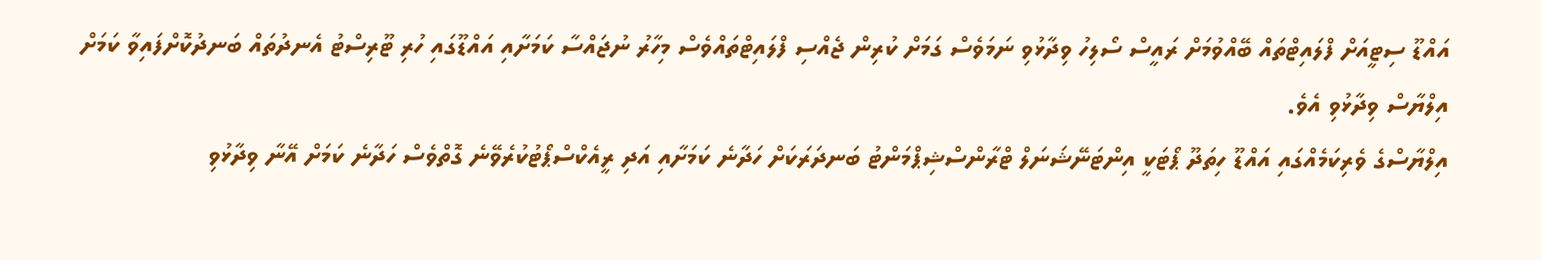އައްޑޫ ސިޓީއަށް ފްލައިޓްތައް ބޭއްވުމަށް ރައީސް ސޯލިހު ވިދާޅުވި ނަމަވެސް ގަމަށް ކުރިން ޖެއްސި ފްލައިޓްތައްވެސް މިހާރު ނުޖައްސާ ކަމަށާއި އައްޑޫގައި ހުރި ޓޫރިސްޓު އެނދުތައް ބަނދުކޮށްފައިވާ ކަމަށް އިލްޔާސް ވިދާޅުވި އެވެ.
އިލްޔާސްގެ ވެރިކަމެއްގައި އައްޑޫ ހިތަދޫ ޕޯޓަކީ އިންޓަނޭޝަނަލް ޓްރާންސްޝިޕްމަންޓު ބަނދަރަކަށް ހަދާނެ ކަމަށާއި އަދި ރީއެކްސްޕޯޓުކުރެވޭނެ ގޮތްވެސް ހަދާނެ ކަމަށް އޭނާ ވިދާޅުވި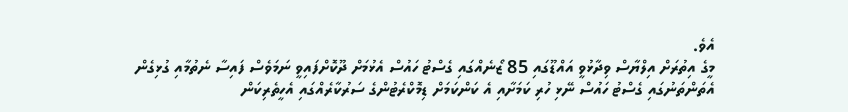އެވެ.
މީގެ އިތުރަށް އިލްޔާސް ވިދާޅުވީ އައްޑޫގައި 85 ޒޯނެއްގައި ގެސްޓު ހައުސް އެޅުމަށް ދޫކޮށްފައިވީ ނަމަވެސް ފައިސާ ނެތުމާއި ގުޅިގެން އެތަންތަނުގައި ގެސްޓު ހައުސް ނޭޅި ހުރި ކަމަށާއި އެ ކަންކަމަށް ޑިމޮކްރެޓުންގެ ސަރުކާރެއްގައި އެހީތެރިކަން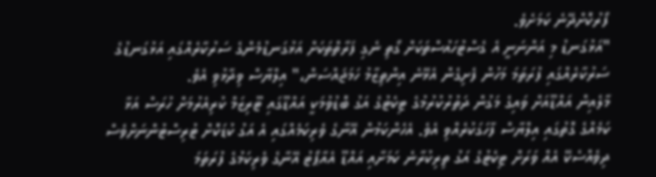ފޯރުކޮށްދޭނެ ކަމަށެވެ.
"އަޅުގަނޑު މި އަންނަނީ އެ ގެސްޓުހައުސްތަކަށް ގޯތި ނެގި ފަރާތްތަކަށް އަޅުގަނޑުމެންގެ ސަރުކާރެއްގައި އަޅުގަނޑުގެ ސަރުކާރެއްގައި ފުރަތަމަ މަހުން ފެށިގެން އެޅޭނެ އިންތިޒާމު ހަމަޖައްސަން،" އިލްޔާސް ވިދާޅުވި އެވެ.
މާލެއިން އައްޑޫއަށް ވައިގެ މަގުން ދަތުރުކުރުމުގެ ޓިކެޓުގެ އަގު ބޮޑުވުމަކީ އައްޑޫގައި ޓޫރިޒަމް ކުރިއެރުމަށް ހުރަސް އަޅާ ކަމެއްގެ ގޮތުގައި އިލްޔާސް ފާހަގަކުރެއްވި އެވެ. އެހެންކަމުން އޭނާގެ ވެރިކަމެއްގައި އެ އަގު ކުޑަކޮށް ޓުރިސްޓުންނަށްވެސް ދިވެއްސެކޭ އެއް ވަރަށް ޓިކެޓުގެ އަގު ތިރިކުރާނެ ކަމަށާއި އައްޑޫ އެއާޕޯޓު އޭނާގެ ވެރިކަމުގެ ފުރަތަމަ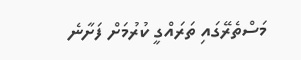މަސްތެރޭގައި ތަރައްގީ ކުރުމަށް ފަށާނެ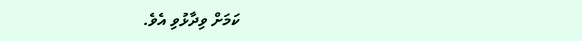ކަމަށް ވިދާޅުވި އެވެ.